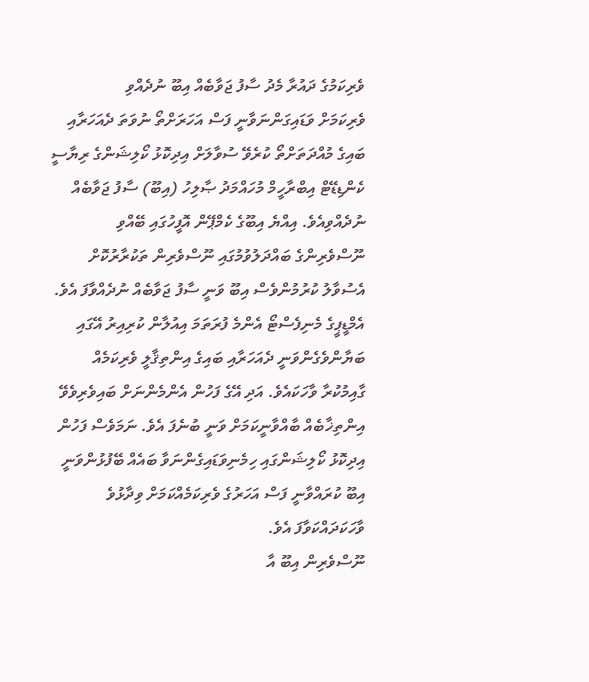ވެރިކަމުގެ ދައުރާ މެދު ސާފު ޖަވާބެއް އިބޫ ނުދެއްވި
ވެރިކަމަށް ވަޑައިގަންނަވާނީ ފަސް އަހަރަށްތޯ ނުވަތަ ދެއަހަރާއި ބައިގެ މުއްދަތަށްތޯ ކުރެވޭ ސުވާލަށް އިދިކޮޅު ކޯލިޝަންގެ ރިޔާސީ ކެންޑިޑޭޓް އިބްރާހީމް މުހައްމަދު ޞާލިހު (އިބޫ) ސާފު ޖަވާބެއް ނުދެއްވިއެވެ. އިއްޔެ އިބޫގެ ކެމްޕޭން އޮފީހުގައި ބޭއްވި ނޫސްވެރިންގެ ބައްދަލުވުމުގައި ނޫސްވެރިން ތަކުރާރުކޮށް އެސުވާލު ކުރުމުންވެސް އިބޫ ވަނީ ސާފު ޖަވާބެއް ނުދެއްވާފަ އެވެ.
އެމްޑީޕީގެ މެނިފެސްޓޯ އެންމެ ފުރަތަމަ އިއުލާން ކުރިއިރު އޭގައި ބަޔާންވެގެންވަނީ ދެއަހަރާއި ބައިގެ އިންތިޤާލީ ވެރިކަމެއް ގާއިމުކުރާ ވާހަކައެވެ. އަދި އޭގެ ފަހުން އެންމެންނަށް ބައިވެރިވެވޭ އިންތިޚާބެއް ބާއްވާނީކަމަށް ވަނީ ބުނެފަ އެވެ. ނަމަވެސް ފަހުން އިދިކޮޅު ކޯލިޝަންގައި ހިމެނިވަޑައިގެންނަވާ ބައެއް ބޭފުޅުންވަނީ އިބޫ ކުރައްވާނީ ފަސް އަހަރުގެ ވެރިކަމެއްކަމަށް ވިދާޅުވެ ވާހަކަދައްކަވާފަ އެވެ.
ނޫސްވެރިން އިބޫ އާ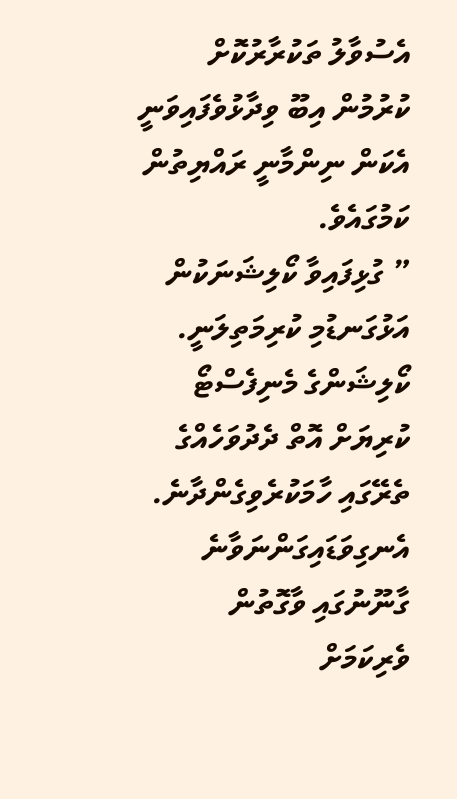އެސުވާލު ތަކުރާރުކޮށް ކުރުމުން އިބޫ ވިދާޅުވެފައިވަނީ އެކަން ނިންމާނީ ރައްޔިތުން ކަމުގައެވެ.
” ގުޅިފައިވާ ކޯލިޝަނަކުން އަޅުގަނޑުމި ކުރިމަތިލަނީ. ކޯލިޝަންގެ މެނިފެސްޓޯ ކުރިޔަށް އޮތް ދެދުވަހެއްގެ ތެރޭގައި ހާމަކުރެވިގެންދާނެ. އެނގިވަޑައިގަންނަވާނެ ގާނޫނުގައި ވާގޮތުން ވެރިކަމަށް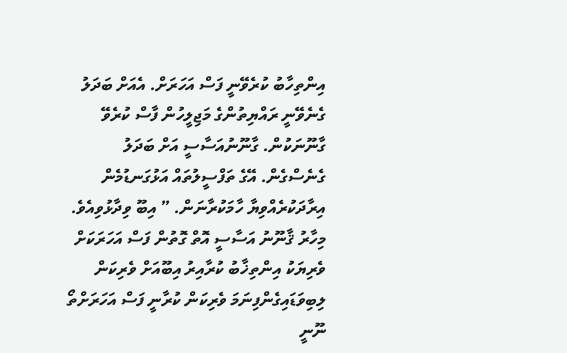އިންތިހާބު ކުރެވޭނީ ފަސް އަހަރަށް. އެއަށް ބަދަލު ގެނެވޭނީ ރައްޔިތުންގެ މަޖިލީހުން ފާސް ކުރެވޭ ގާނޫނަކުން. ގާނޫނުއަސާސީ އަށް ބަދަލު ގެނެސްގެން. އޭގެ ތަފްސީލުތައް އަޅުގަނޑުމެން އިރާދަކުރެއްވިޔާ ހާމަކުރާނަން. ” އިބޫ ވިދާޅުވިއެވެ.
މިހާރު ޤާނޫނު އަސާސީ އޮތް ގޮތުން ފަސް އަހަރަކަށް ވެރިޔަކު އިންތިޚާބު ކުރާއިރު އިބޫއަށް ވެރިކަން ލިބިވަޑައިގެންފިނަމަ ވެރިކަން ކުރާނީ ފަސް އަހަރަށްތޯ ނޫނީ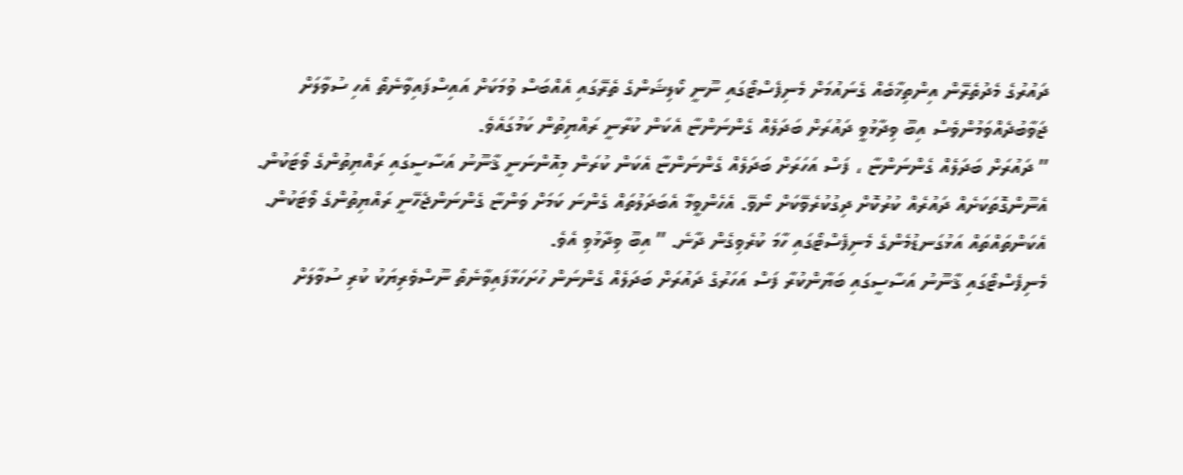ދައުރުގެ މެދުތެރޭން އިންތިޚާބެއް ގެނައުމަށް މެނިފެސްޓޯގައި ނޫނީ ކޯލިޝަންގެ ތެރޭގައި އެއްބަސް ވުމަކަށް އައިސްފައިވާނެތޯ އެހި ސުވާލަށް ޖަވާބުދެއްވަމުންވެސް އިބޫ ވިދާޅުވީ ދައުރަށް ބަދަލެއް ގެންނަންޏާ އެކަން ކުރާނީ ރައްޔިތުން ކަމުގައެވެ.
” ދައުރަށް ބަދަލެއް ގެންނަންޏާ ، ފަސް އަހަރަށް ބަދަލެއް ގެންނަންޏާ އެކަން ކުރަން މިއޮންނަނީ ޤާނޫނު އަސާސީގައި ރައްޔިތުންގެ ވޯޓަކުން. އެނޫންގޮތަކަށެއް ދައުރެއް ކުރުކޮށް ދިގުކުރެވޭކަށް ނޯވޭ. އެހެންވީމާ އެބަދަލުތައް ގެންނަ ކަމަށް ވަންޏާ ގެންނަންޖެހޭނީ ރައްޔިތުންގެ ވޯޓަކުން. އެކަންތައްތައް އަޅުގަނޑުމެންގެ މެނިފެސްޓޯގައި ހާމަ ކުރެވިގެން ދާނެ. ” އިބޫ ވިދާޅުވި އެވެ.
މެނިފެސްޓޯގައި ޤާނޫނު އަސާސީގައި ބަޔާންކުރާ ފަސް އަހަރުގެ ދައުރަށް ބަދަލެއް ގެންނަން ހުށަހަޅާފައިވާނެތޯ ނޫސްވެރިޔަކު ކުރި ސުވާލަށް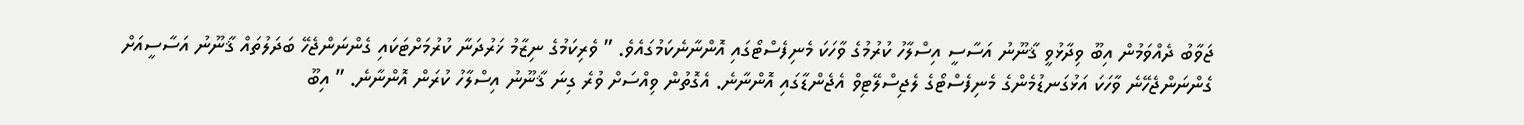ޖަވާބު ދެއްވަމުން އިބޫ ވިދާޅުވީ ޤާނޫނު އަސާސީ އިސްލާހު ކުރުމުގެ ވާހަކަ މެނިފެސްޓޯގައި އޮންނާނެކަމުގައެވެ. ” ވެރިކަމުގެ ނިޒާމު ޚަރުދަނާ ކުރުމަށްޓަކައި ގެންނަންޖެހޭ ބަދަލުތައް ޤާނޫނު އަސާސީއަށް  ގެންނަންޖެހޭނެ ވާހަކަ އަޅުގަނޑުމެންގެ މެނިފެސްޓޯގެ ލެޖިސްލޭޓިވް އެޖެންޑާގައި އޮންނާނެ. އެގޮތުން ވިއްސަށް ވުރެ ގިނަ ޤާނޫނު އިސްލާހު ކުރަން އޮންނާނެ. ” އިބޫ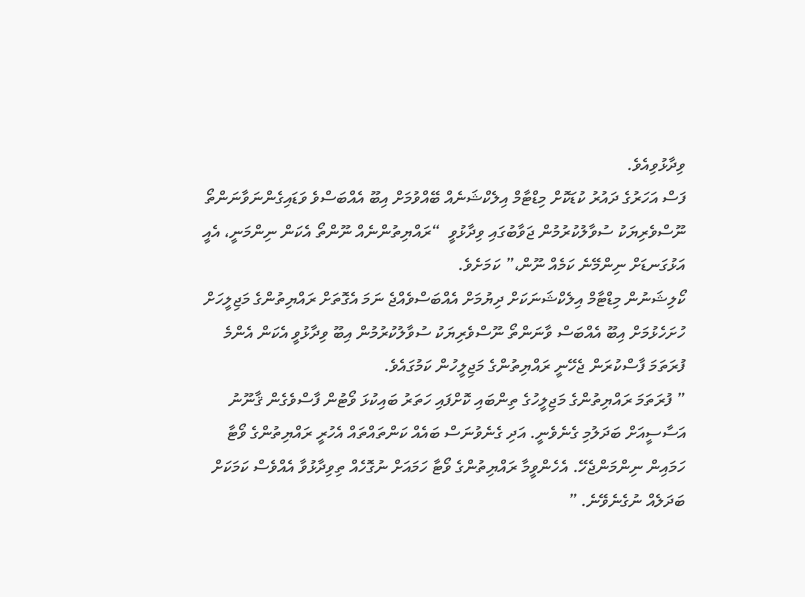ވިދާޅުވިއެވެ.
ފަސް އަހަރުގެ ދައުރު ކުޑަކޮށް މިޑްޓާމް އިލެކްޝަނެއް ބޭއްވުމަށް އިބޫ އެއްބަސްވެ ވަޑައިގެންނަވާނަންތޯ ނޫސްވެރިޔަކު ސުވާލުކުރުމުން ޖަވާބުގައި ވިދާޅުވީ  “ރައްޔިތުންނެއް ނޫންތޯ އެކަން ނިންމަނީ، އެއީ އަޅުގަނޑަށް ނިންމޭނެ ކަމެއް ނޫން،” ކަމަށެވެ.
ކޯލިޝަނުން މިޑްޓާމް އިލެކްޝަނަކަށް ދިޔުމަށް އެއްބަސްވެއްޖެ ނަމަ އެގޮތަށް ރައްޔިތުންގެ މަޖިލީހަށް ހުށަހެޅުމަށް އިބޫ އެއްބަސް ވާނަންތޯ ނޫސްވެރިޔަކު ސުވާލުކުރުމުން އިބޫ ވިދާޅުވީ އެކަން އެންމެ ފުރަތަމަ ފާސްކުރަން ޖެހޭނީ ރައްޔިތުންގެ މަޖިލީހުން ކަމުގައެވެ.
” ފުރަތަމަ ރައްޔިތުންގެ މަޖިލީހުގެ ތިންބައި ކޮށްފައި ހަތަރު ބައިކުޅަ ވޯޓުން ފާސްވެގެން ޤާނޫނު އަސާސީއަށް ބަދަލުމި ގެނެވެނީ. އަދި ގެނެވުނަސް ބައެއް ކަންތައްތައް އެހުރީ ރައްޔިތުންގެ ވޯޓާ ހަމައިން ނިންމަންޖެހޭ. އެހެންވީމާ ރައްޔިތުންގެ ވޯޓާ ހަމައަށް ނުގޮހެއް ތިވިދާޅުވާ އެއްވެސް ކަމަކަށް ބަދަލެއް ނުގެނެވޭނެ. ”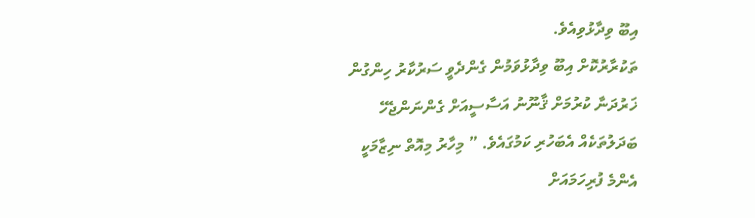އިބޫ ވިދާޅުވިއެވެ.
ތަކުރާރުކޮށް އިބޫ ވިދާޅުވަމުން ގެންދެވީ ސަރުކާރު ހިންގުން ޚަރުދަނާ ކުރުމަށް ޤާނޫނު އަސާސީއަށް ގެންނަންޖެހޭ ބަދަލުތަކެއް އެބަހުރި ކަމުގައެވެ. ” މިހާރު މިއޮތް ނިޒާމަކީ އެންމެ ފުރިހަމައަށް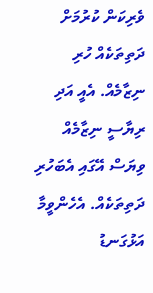ވެރިކަން ކުރުމަށް ދަތިތަކެއް ހުރި ނިޒާމެއް. އެއީ އަދި ރިޔާސީ ނިޒާމެއް ވިޔަސް އޭގައި އެބަހުރި ދަތިތަކެއް. އެހެންވީމާ އަޅުގަނޑު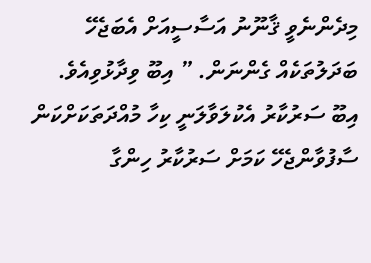މިދެންނެވީ ޤާނޫނު އަސާސީއަށް އެބަޖެހޭ ބަދަލުތަކެއް ގެންނަން. ” އިބޫ ވިދާޅުވިއެވެ.
އިބޫ ސަރުކާރު އެކުލަވާލަނީ ކިހާ މުއްދަތަކަށްކަން ސާފުވާންޖެހޭ ކަމަށް ސަރުކާރު ހިންގާ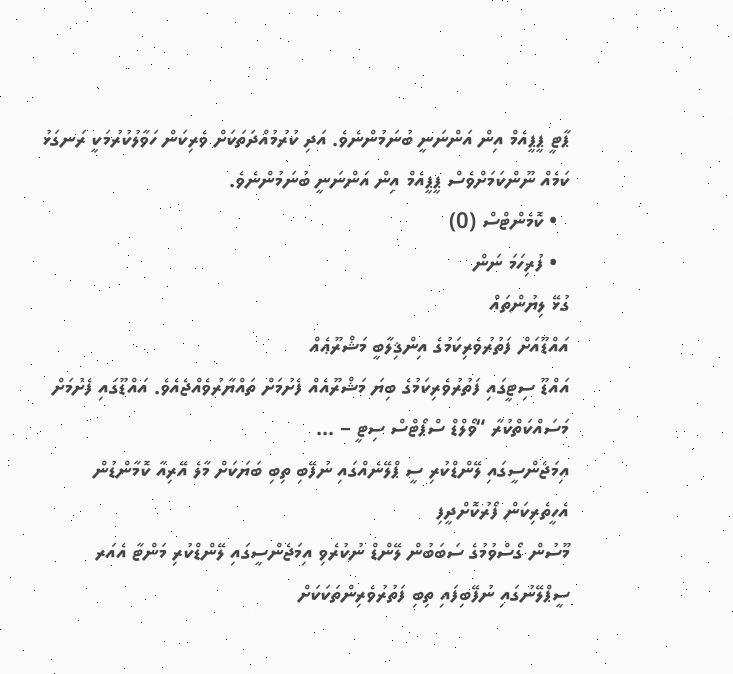ޕާޓީ ޕީޕީއެމް އިން އަންނަނީ ބުނަމުންނެވެ. އަދި ކުރުމުއްދަތަކަށް ވެރިކަން ހަވާލުކުރުމަކީ ރަނގަޅު ކަމެއް ނޫންކަމަށްވެސް ޕީޕީއެމް އިން އަންނަނީ ބުނަމުންނެވެ.
  • ކޮމެންޓްސް (0)
  • ފުރިހަމަ ނަން
ގުޅޭ ލިޔުންތައް
އައްޑޫއަށް ފަތުރުވެރިކަމުގެ އިންޤިލާބީ މަޝްރޫޢެއް
އައްޑޫ ސިޓީގައި ފަތުރުވެރިކަމުގެ ބިޔަ މަޝްރޫއެއް ފެށުމަށް ތައްޔާރުވެއްޖެއެވެ. އައްޑޫގައި ފެށުމަށް މަސައްކަތްކުރާ “ވޯލްޑް ސްޕޯޓްސް ސިޓީ – ...
އިމަޖެންސީގައި ލޭންޑްކުރި ސީ ޕްލޭނެއްގައި ނުފޭބި ތިބި ބަޔަކަށް މާލެ އޭރިއާ ކޮމާންޑުން އެހީތެރިކަން ފޯރުކޮށްދީފި
މޫސުން ގޯސްވުމުގެ ސަބަބުން ލޭންޑް ނުކުރެވި އިމަޖެންސީގައި ލޭންޑްކުރި މަންޓާ އެއަރ ސީޕްލޭނުގައި ނުފޭބިފައި ތިބި ފަތުރުވެރިންތަކަކަށް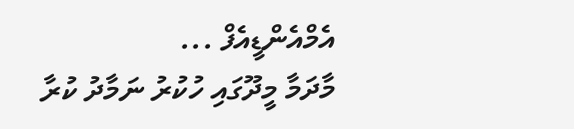އެމްއެންޑީއެފް ...
މާދަމާ މީދޫގައި ހުކުރު ނަމާދު ކުރާ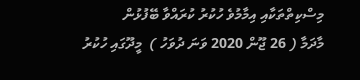މިސްކިތްތަކާއި އިމާމުވެ ހުކުރު ކުރައްވާ ބޭފުޅުން
މާދަމާ ( 26 ޖޫން 2020 ވަނަ ދުވަހު )  މީދޫގައި ހުކުރު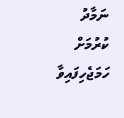ނަމާދު ކުރުމަށް ހަމަޖެހިފައިވާ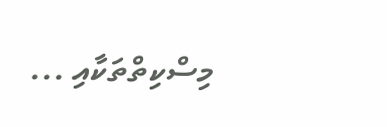މިސްކިތްތަކާއި ...